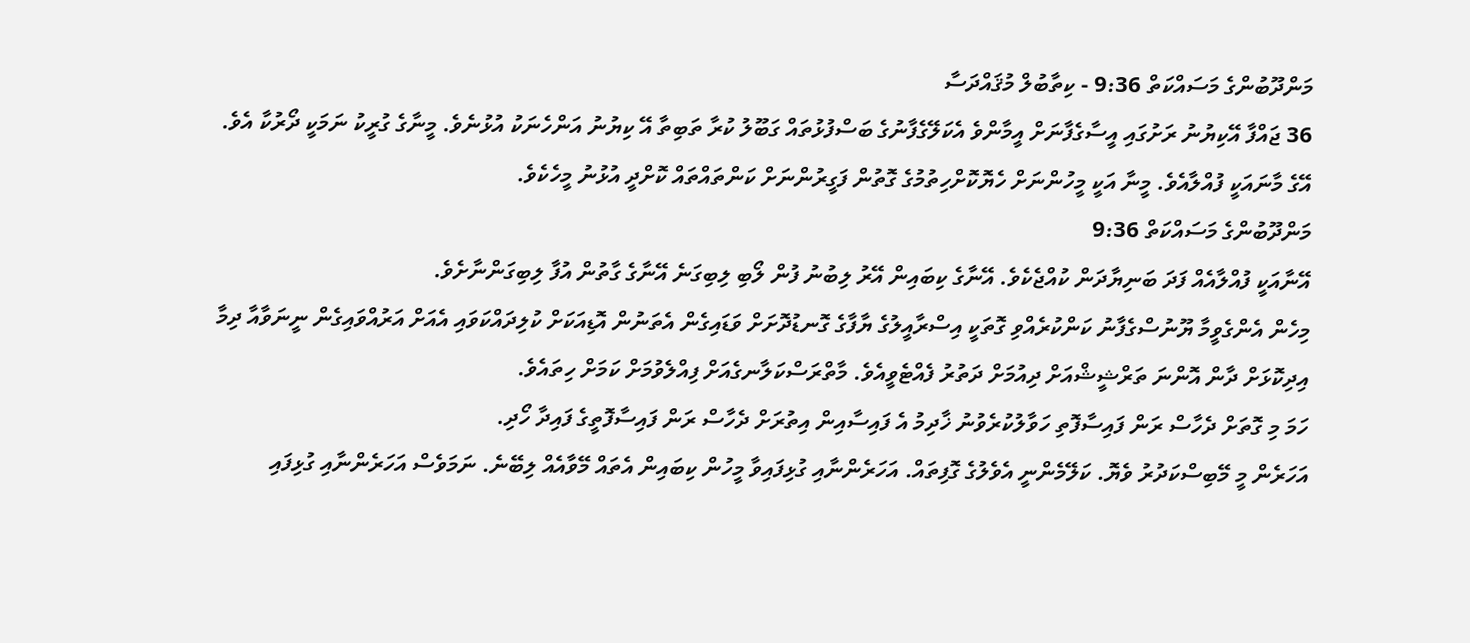މަންދޫބުންގެ މަސައްކަތް 9:36 - ކިތާބުލް މުޤައްދަސާ
36 ޖައްފާ އޭކިޔުނު ރަށުގައި އީސާގެފާނަށް އީމާންވެ އެކަލޭގެފާނުގެ ބަސްފުޅުތައް ގަބޫލު ކުރާ ތަބިތާ އޭ ކިޔުނު އަންހެނަކު އުޅުނެވެ. މީނާގެ ގުރީކު ނަމަކީ ދޯރުކާ އެވެ. އޭގެ މާނައަކީ ފުއްލާއެވެ. މީނާ އަކީ މީހުންނަށް ހެޔޮކޮށްހިތުމުގެ ގޮތުން ފަގީރުންނަށް ކަންތައްތައް ކޮށްދީ އުޅުނު މީހެކެވެ.
މަންދޫބުންގެ މަސައްކަތް 9:36
އޭނާއަކީ ފުއްލާއެއް ފަދަ ބަނިޔާދަން ކުއްޖެކެވެ. އޭނާގެ ކިބައިން އޭރު ލިބުނު ފުން ލޯބި ލިބިގަނެ އޭނާގެ ގާތުން އުފާ ލިބިގަންނާށެވެ.
މިހެން އެންގެވީމާ ޔޫނުސްގެފާނު ކަންކުރެއްވި ގޮތަކީ އިސްރާއީލުގެ ޔާފާގެ ގޮނޑުދޮށަށް ވަޑައިގެން އެތަނުން އޮޑިއަކަށް ކުލިދައްކަވައި އެއަށް އަރުއްވައިގެން ނީނަވާއާ ދިމާ އިދިކޮޅަށް ދާން އޮންނަ ތަރްޝީޝްއަށް ދިއުމަށް ދަތުރު ފެއްޓެވީއެވެ. މާތްރަސްކަލާނގެއަށް ފިއްލެވުމަށް ކަމަށް ހިތައެވެ.
ހަމަ މި ގޮތަށް ދެހާސް ރަން ފައިސާފޮތި ހަވާލުކުރެވުނު ޚާދިމު އެ ފައިސާއިން އިތުރަށް ދެހާސް ރަން ފައިސާފޮތީގެ ފައިދާ ހޯދި.
އަހަރެން މީ މޭބިސްކަދުރު ވެޔޮ. ކަލޭމެންނީ އެވެލުގެ ގޮފިތައް. އަހަރެންނާއި ގުޅިފައިވާ މީހުން ކިބައިން އެތައް މޭވާއެއް ލިބޭނެ. ނަމަވެސް އަހަރެންނާއި ގުޅިފައި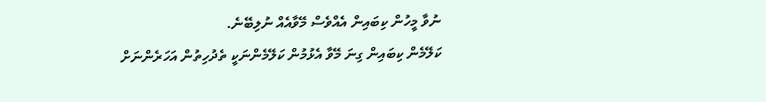ނުވާ މީހުން ކިބައިން އެއްވެސް މޭވާއެއް ނުލިބޭނެ.
ކަލޭމެން ކިބައިން ގިނަ މޭވާ އެޅުމުން ކަލޭމެންނަކީ ތެދުހިތުން އަހަރެންނަށް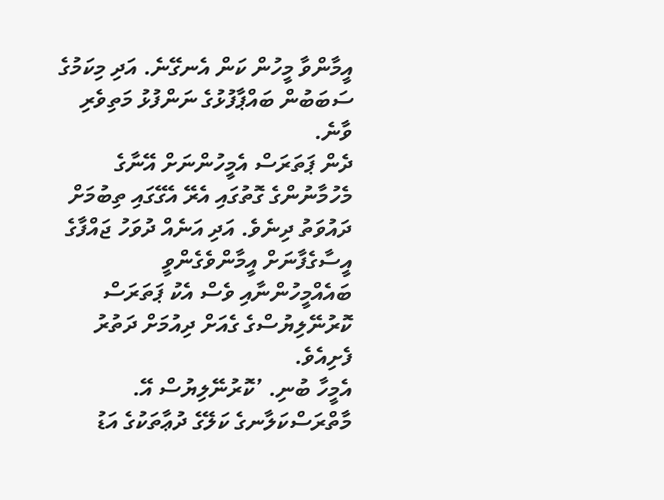އީމާންވާ މީހުން ކަން އެނގޭނެ. އަދި މިކަމުގެ ސަބަބުން ބައްޕާފުޅުގެ ނަންފުޅު މަތިވެރި ވާނެ.
ދެން ޕަތަރަސް އެމީހުންނަށް އޭނާގެ މެހުމާނުންގެ ގޮތުގައި އެރޭ އެގޭގައި ތިބުމަށް ދައުވަތު ދިނެވެ. އަދި އަނެއް ދުވަހު ޖައްފާގެ އީސާގެފާނަށް އީމާންވެގެންވީ ބައެއްމީހުންނާއި ވެސް އެކު ޕަތަރަސް ކޮރުނޭލިޔުސްގެ ގެއަށް ދިއުމަށް ދަތުރު ފެށިއެވެ.
އެމީހާ ބުނި. ’ކޮރުނޭލިޔުސް އޭ. މާތްރަސްކަލާނގެ ކަލޭގެ ދުޢާތަކުގެ އަޑު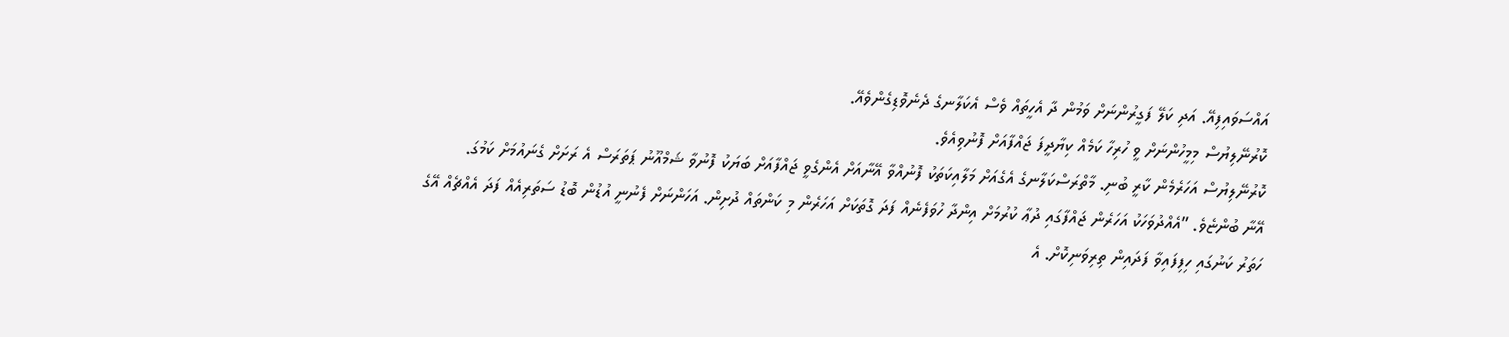އައްސަވައިފިއޭ. އަދި ކަލޭ ފަގީރުންނަށް ވަމުން ދާ އެހީތައް ވެސް އެކަލާނގެ ދެނެވޮޑިގެންވެއޭ.
ކޮރުނޭލިޔުސް މިމީހުންނަށް ވީ ހުރިހާ ކަމެއް ކިޔާދީފަ ޖައްފާއަށް ފޮނުވިއެވެ.
ކޮރުނޭލިޔުސް އަހަރެމެން ކާރީ ބުނި. މާތްރަސްކަލާނގެ އެގެއަށް މަލާއިކަތަކު ފޮނުއްވާ އޭނާއަށް އެންގެވީ ޖައްފާއަށް ބަޔަކު ފޮނުވާ ޝަމްއޫނު ޕަތަރަސް އެ ރަށަށް ގެނައުމަށް ކަމުގަ.
އޭނާ ބުންޏެވެ. ”އެއްދުވަހަކު އަހަރެން ޖައްފާގައި ދުޢާ ކުރުމަށް އިންދާ ހުވަފެނެއް ފަދަ ގޮތަކަށް އަހަރެން މި ކަންތައް ދުށިން. އަހަންނަށް ފެނުނީ އުޑުން ބޮޑު ސަތަރިއެއް ފަދަ އެއްޗެއް އޭގެ ހަތަރު ކަނުގައި ހިފިފައިވާ ފަދައިން ތިރިވަނިކޮށް. އެ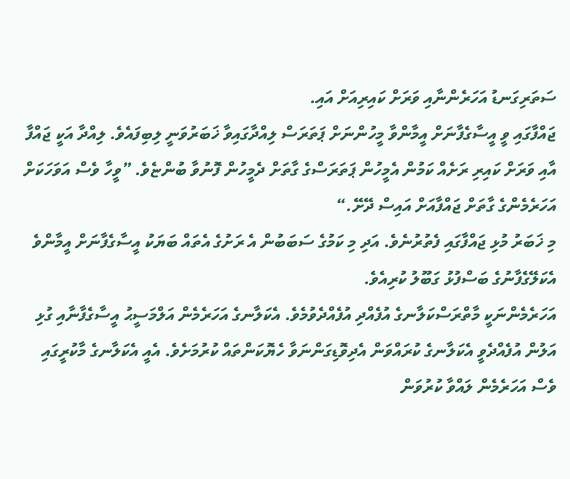ސަތަރިގަނޑު އަހަރެންނާއި ވަރަށް ކައިރިއަށް އައި.
ޖައްފާގައި ވީ އީސާގެފާނަށް އީމާންވާ މީހުންނަށް ޕަތަރަސް ލިއްދާގައިވާ ޚަބަރުވަނީ ލިބިފައެވެ. ލިއްދާ އަކީ ޖައްފާ އާއި ވަރަށް ކައިރި ރަށެއް ކަމުން އެމީހުން ޕަތަރަސްގެ ގާތަށް ދެމީހުން ފޮނުވާ ބުންޏެވެ. ”ވީހާ ވެސް އަވަހަކަށް އަހަރެމެންގެ ގާތަށް ޖައްފާއަށް އައިސް ދޭށޭ.“
މި ޚަބަރު މުޅި ޖައްފާގައި ފެތުރުނެވެ. އަދި މި ކަމުގެ ސަބަބުން އެ ރަށުގެ އެތައް ބަޔަކު އީސާގެފާނަށް އީމާންވެ އެކަލޭގެފާނުގެ ބަސްފުޅު ގަބޫލު ކުރިއެވެ.
އަހަރެމެންނަކީ މާތްރަސްކަލާނގެ އުފެއްދި އުފެއްދެވުމެވެ. އެކަލާނގެ އަހަރެމެން އަލްމަސީޙު އީސާގެފާނާއި ގުޅި އަލުން އުފެއްދެވީ އެކަލާނގެ ކުރައްވަން އެދިވޮޑިގަންނަވާ ހެޔޮކަންތައް ކުރުމަށެވެ. އެއީ އެކަލާނގެ މާކުރީގައި ވެސް އަހަރެމެން ލައްވާ ކުރުވަން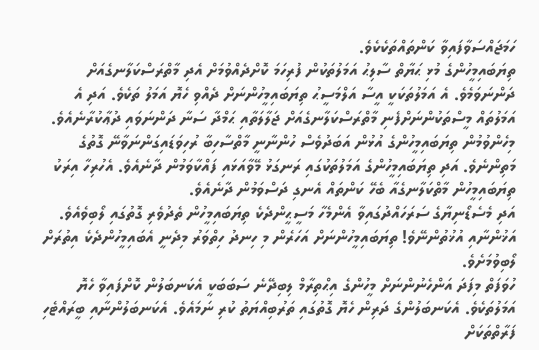ހަމަޖައްސަވާފައިވާ ކަންތައްތަކެކެވެ.
ތިޔަބައިމީހުންގެ މުޅި ޙަޔާތް ސާލިޙު އަމަލުތަކުން ފުރިހަމަ ކޮށްދެއްވުމަށް އެދި މާތްރަސްކަލާނގެއަށް ދަންނަވަމެވެ. އެ އަމަލުތަކަކީ އީސާ އަލްމަސީޙު ތިޔަބައިމީހުންނަށް ދެއްވި ހެޔޮ އަމަލު ތަކެވެ. އަދި އެ އަމަލުތައް މީސްތަކުންނަށްފެނި މާތްރަސްކަލާނގެއަށް ޖަލާލަތާއި ޙަމްދާ ސަނާ ދަންނަވައި ދުޢާކުރާނެއެވެ.
މިހެންވުމުން ތިޔަބައިމީހުންގެ އުޅުން އަބަދުވެސް ހުންނާނީ މާތްސާހިބާ ރުހިވަޑައިގަންނަވާނޭ ގޮތުގެ މަތިންނެވެ. އަދި ތިޔަބައިމީހުންގެ އަމަލުތަކުގައި ރަނގަޅު މޭވާއަޅައި ފައްކާވަމުން ދާނެއެވެ. އެހުރިހާ އިރަކު ތިޔަބައިމީހުން މާތްކަލާނގެއާ ބެހޭ ކަންތައް އެނގި ދަސްވަމުން ދާނެއެވެ.
އަދި މެސެޑޯނިޔާގެ ސަރަހައްދުގައިވާ އެންމެހާ މަސީޙީންދެކެ ތިޔަބައިމީހުން ތެދުވެރި ގޮތުގައި ލޯބިވެއެވެ. އަޚުންނާއި އުޚުތުންނޭވެ! ތިޔަބައިމީހުންނަށް އަހަރެން މި ހިނދު ހިތްވަރު މިދެނީ އެބައިމީހުންދެކެ އިތުރަށް ލޯބިވުމަށެވެ.
ހުވަފަތް މިފަދަ އަންހެނުންނަށް މީހުންގެ އިޙްތިރާމް ލިބިދޭނެ ސަބަބަކީ އެކަނބަލުން ކޮށްފައިވާ ހެޔޮ އަމަލުތަކެވެ. އެކަނބަލުންގެ ދަރިން ހެޔޮ ގޮތުގައި ތަރުބިއްޔަތު ކުރި ނަމައެވެ. އެކަނބަލުންނާއި ބީރައްޓެހި ފަރާތްތަކަށް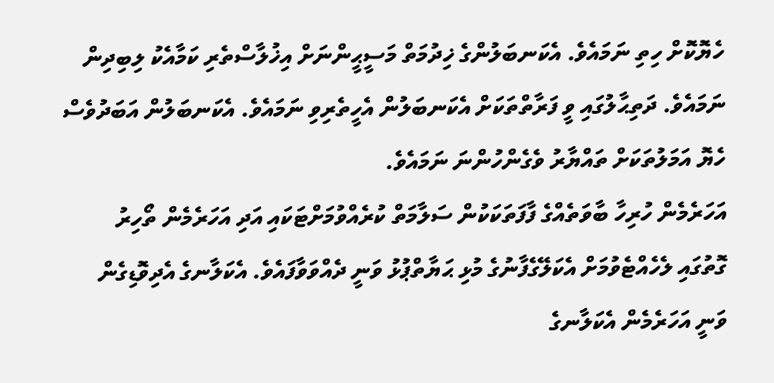ހެޔޮކޮށް ހިތި ނަމައެވެ. އެކަނބަލުންގެ ޚިދުމަތް މަސީޙީންނަށް އިޚުލާސްތެރި ކަމާއެކު ލިބިދިން ނަމައެވެ. ދަތިޙާލުގައި ވީ ފަރާތްތަކަށް އެކަނބަލުން އެހީތެރިވި ނަމައެވެ. އެކަނބަލުން އަބަދުވެސް ހެޔޮ އަމަލުތަކަށް ތައްޔާރު ވެގެންހުންނަ ނަމައެވެ.
އަހަރެމެން ހުރިހާ ބާވަތެއްގެ ފާފަތަކަކުން ސަލާމަތް ކުރެއްވުމަށްޓަކައި އަދި އަހަރެމެން ތޯހިރު ގޮތުގައި ލެހެއްޓެވުމަށް އެކަލޭގެފާނުގެ މުޅި ޙަޔާތްޕުޅު ވަނީ ދެއްވަވާފައެވެ. އެކަލާނގެ އެދިވޮޑިގެން ވަނީ އަހަރެމެން އެކަލާނގެ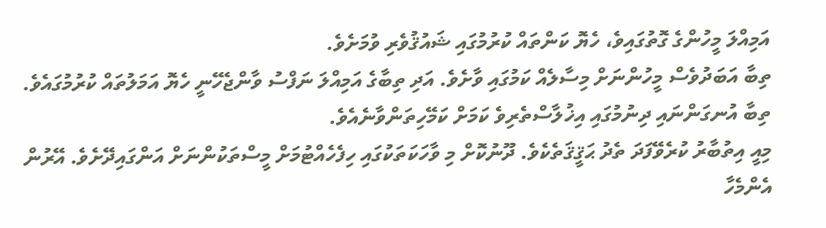އަމިއްލަ މީހުންގެ ގޮތުގައިވެ، ހެޔޮ ކަންތައް ކުރުމުގައި ޝައުޤުވެރި ވުމަށެވެ.
ތިބާ އަބަދުވެސް މީހުންނަށް މިސާލެއް ކަމުގައި ވާށެވެ. އަދި ތިބާގެ އަމިއްލަ ނަފްސު ވާންޖެހޭނީ ހެޔޮ އަމަލުތައް ކުރުމުގައެވެ. ތިބާ އުނގަންނައި ދިނުމުގައި އިޚުލާސްތެރިވެ ކަމަށް ކަމޭހިތަންވާނެއެވެ.
މިއީ އިތުބާރު ކުރެވޭފަދަ ތެދު ޙަޤީޤަތެކެވެ. ދޫނުކޮށް މި ވާހަކަތަކުގައި ހިފެހެއްޓުމަށް މީސްތަކުންނަށް އަންގައިދޭށެވެ. އޭރުން އެންމެހާ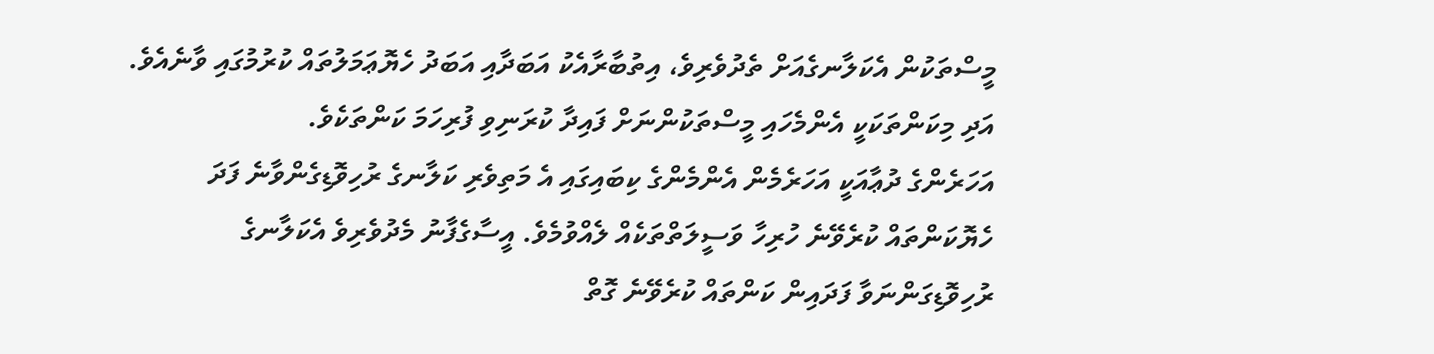މީސްތަކުން އެކަލާނގެއަށް ތެދުވެރިވެ، އިތުބާރާއެކު އަބަދާއި އަބަދު ހެޔޮޢަމަލުތައް ކުރުމުގައި ވާނެއެވެ. އަދި މިކަންތަކަކީ އެންމެހައި މީސްތަކުންނަށް ފައިދާ ކުރަނިވި ފުރިހަމަ ކަންތަކެވެ.
އަހަރެންގެ ދުޢާއަކީ އަހަރެމެން އެންމެންގެ ކިބައިގައި އެ މަތިވެރި ކަލާނގެ ރުހިވޮޑިގެންވާނެ ފަދަ ހެޔޮކަންތައް ކުރެވޭނެ ހުރިހާ ވަސީލަތްތަކެއް ލެއްވުމެވެ. އީސާގެފާނު މެދުވެރިވެ އެކަލާނގެ ރުހިވޮޑިގަންނަވާ ފަދައިން ކަންތައް ކުރެވޭނެ ގޮތް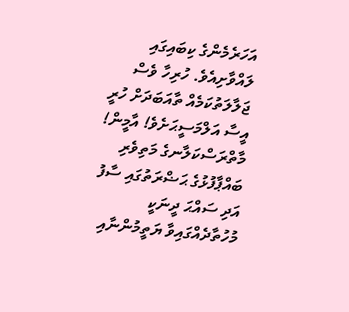އަހަރެމެންގެ ކިބައިގައި ލައްވާށިއެވެ. ހުރިހާ ވެސް ޖަލާލަތުކަމެއް ތާއަބަދަށް ހުރީ އީސާ އަލްމަސީޙަށެވެ! އާމީން!
މާތްރަސްކަލާނގެ މަތިވެރި ބައްޕާފުޅުގެ ޙަޟްރަތުގައި ސާފު އަދި ސައްޙަ ދީނަކީ މުހުތާދެއްގައިވާ ޔަތީމުންނާއި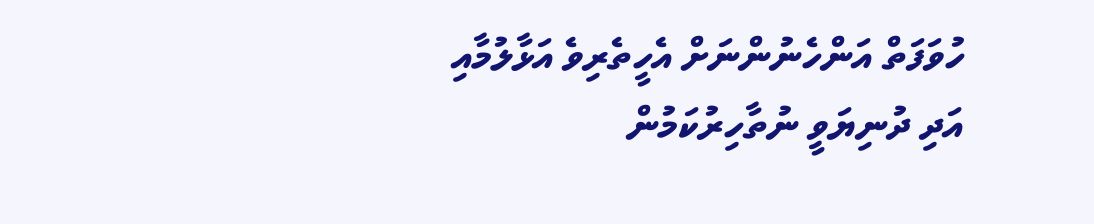ހުވަފަތް އަންހެނުންނަށް އެހީތެރިވެ އަޅާލުމާއި އަދި ދުނިޔަވީ ނުތާހިރުކަމުން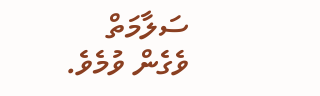ސަލާމަތް ވެގެން ވުމެވެ.